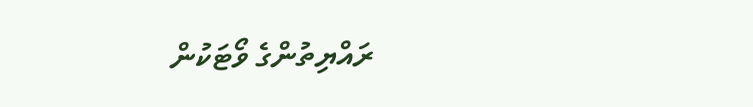ރައްޔިތުންގެ ވޯޓަކުން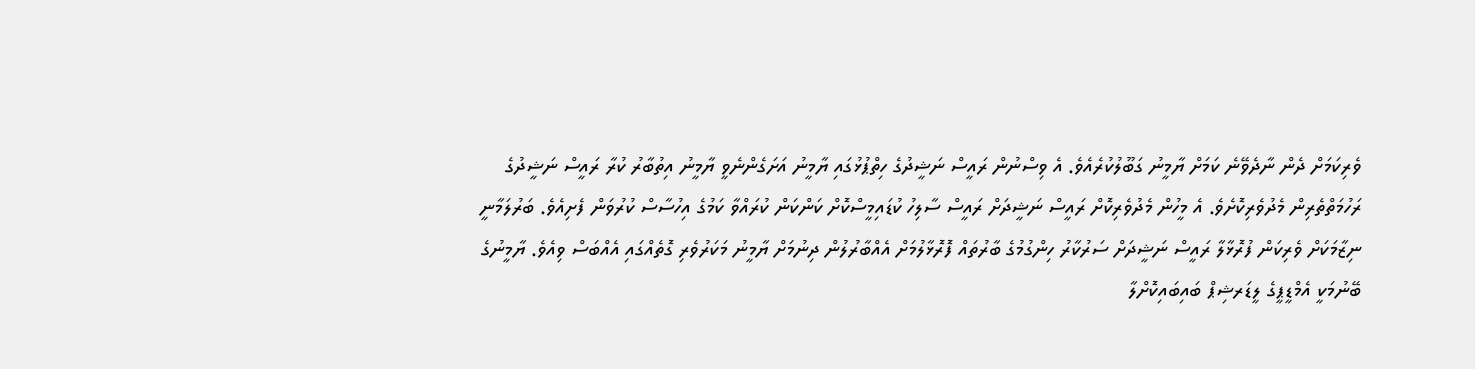ވެރިކަމަށް ދެން ނާދެވޭނެ ކަމަށް ޔާމީނު ގަބޫލުކުރެއެވެ. އެ ވިސްނުން ރައީސް ނަޝީދުގެ ހިތްޕުޅުގައި ޔާމީނު އަށަގެންނެވީ ޔާމީނު އިތުބާރު ކުރާ ރައީސް ނަޝީދުގެ ރަހުމަތްތެރިން މެދުވެރިކޮށެވެ. އެ މީހުން މެދުވެރިކޮށް ރައީސް ނަޝީދަށް ރައީސް ސާލިހު ކުޑައިމީސްކޮށް ކަންކަން ކުރައްވާ ކަމުގެ އިހުސާސް ކުރުވަން ފެށިއެވެ. ބަރުލަމާނީ ނިޒާމަކަށް ވެރިކަން ފުރޮޅާލާ ރައީސް ނަޝީދަށް ސަރުކާރު ހިންގުމުގެ ބާރުތައް ފޮރޮޅާލުމަށް އެއްބާރުލުން ދިނުމަށް ޔާމީނު މަކަރުވެރި ގޮތެއްގައި އެއްބަސް ވިއެވެ. ޔާމީނުގެ ބޭނުމަކީ އެމްޑީޕީގެ ލީޑަރޝިޕް ބައިބައިކޮށްލާ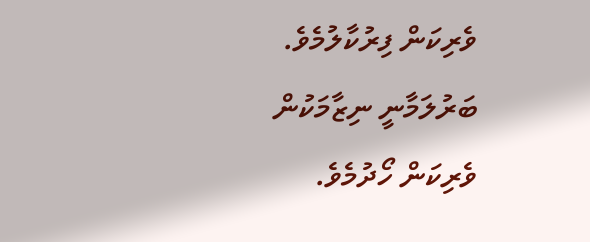ވެރިކަން ފިރުކާލުމެވެ. ބަރުލަމާނީ ނިޒާމަކުން ވެރިކަން ހޯދުމެވެ.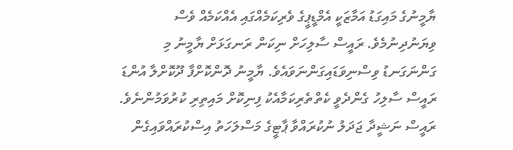ޔާމީނުގެ މައިގަޑު އަމާޒަކީ އެމްޑީޕީގެ ވެރިކަމެއްގައި އެއްކަމެއް ވެސް ވިޔަނުދިނުމެވެ. ރައީސް ސާލިހަށް ނިކަން ރަނގަޅަށް ޔާމީނު މި ގަންނަގަނޑު ވިސްނިވަޑައިގަންނަވައެވެ. ޔާމީނު ދޮންކޮށްފާ ދޫކޮށްލާ އުންޑަ ރައީސް ސާލިހު ގެންދެވީ ކެތްތެރިކަމާއެކު ފިނިކޮށް މައިތިރި ކުރުވަމުންނެވެ. ރައީސް ނަޝީދާ ޖަދަލު ނުކުރައްވާ ޕާޓީގެ މަސްލަހަތު އިސްކުރައްވައިގެން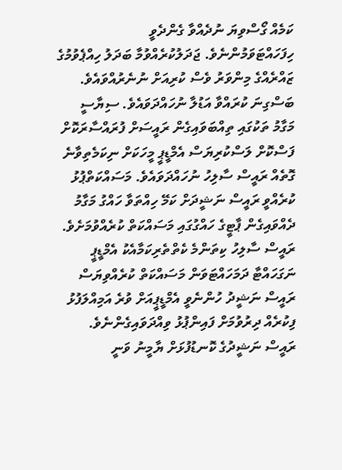ކަމެއް ގޯސްވިޔަ ނުދެއްވާ ގެންދެވީ ހިފަހައްޓަވަމުންނެވެ. ޖަދަލުކުރެއްވުމާ ބަދަލު ހިއްޕެވުމުގެ ޒައްރެއްގެ މިންވަރު ވެސް ކުރިއަށް ނުނެރުއްވައެވެ. ބަސްގިނަ ކުރައްވާ އަޑުލާ ނުހައްދަވައެވެ. ސިޔާސީ މަގާމު ތަކުގައި ތިއްބަވައިގެން ރައީސަށް ފުރައްސާރަކޮށް ފަސްކޮށް ލަސްކުރިޔަސް އެމްޑީޕީ މީހަކަށް ނިކަމެތިވާނެ ގޮތެއް ރައީސް ސާލިހު ނުހައްދަވައެވެ. މަސައްކަތްޕުޅު ކުރެއްވީ ރައީސް ނަޝީދަށް ކަމޭ ހިއްތަވާ ހައްގު މަގާމު ދެއްވައިގެން ޕާޓީގެ ހައްގުގައި މަސައްކަތް ކުރެއްވުމަށެވެ.
ރައީސް ސާލިހު ކިތަންމެ ކެތްތެރިކަމާއެކު އެމްޑީޕީ ނަގަހައްޓާ ދަމަހައްޓަވަން މަސައްކަތް ކުރެއްވިޔަސް ރައީސް ނަޝީދު ހުންނެވީ އެމްޑީޕީއަށް ވުރެ އަމިއްލަފުޅު ފިކުރެއް ދިރުވުމަށް ފައިންޕުޅު ވިއްދަވައިގެންނެވެ. ރައީސް ނަޝީދުގެ ކޮނޑުފުޅަށް ޔާމީނު ވަނީ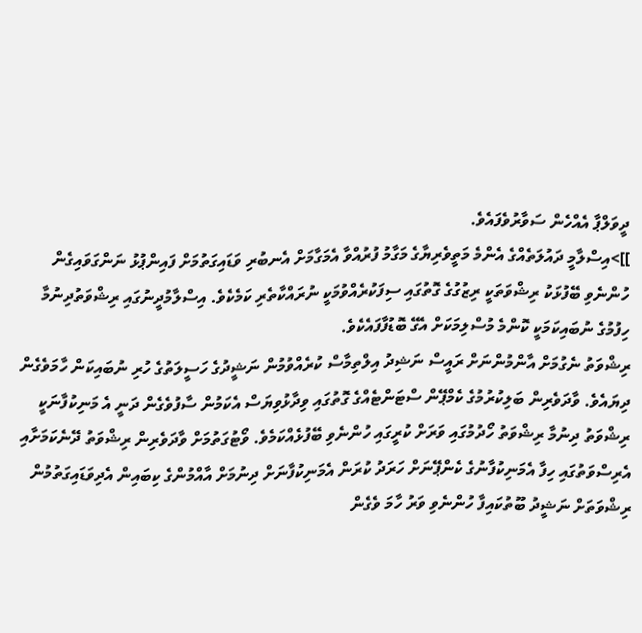ދީވަލްޕާ އެއްހެން ސަވާރުވެފައެވެ.
]]>އިސްލާމީ ދައުލަތެއްގެ އެންމެ މަތީވެރިޔާގެ މަގާމު ފުރުއްވާ އެމަގާމަށް އެނބުރި ވަޑައިގަތުމަށް ފައިންޕުޅު ނަންގަވައިގެން ހުންނެވި ބޭފުޅަކު ރިޝްވަތަކީ ރިޒުގުގެ ގޮތުގައި ސިފަކުރެއްވުމަކީ ނުރައްކާތެރި ކަމެކެވެ. އިސްލާމުދީނުގައި ރިޝްވަތުދިނުމާ ހިފުމުގެ ނުބައިކަމަކީ ކޮންމެ މުސްލިމަކަށް އެގޭ ބޮޑުފާފައެކެވެ.
ރިޝްވަތު ނެގުމަށް އާންމުންނަށް ރައީސް ނަޝިދު އިލްތިމާސް ކުރެއްވުމުން ނަޝީދުގެ ހަސީލަތުގެ ހުރި ނުބައިކަން ހާމަވެގެން ދިޔައެވެ. ވާދަވެރިން ބަލިކުރުމުގެ ކެމްޕޭން ސްޓަންޓެއްގެ ގޮތުގައި ވިދާޅުވިޔަސް އެކަމުން ސާފުވެގެން ދަނީ އެ މަނިކުފާނަކީ ރިޝްވަތު ދިނުމާ ރިޝްވަތު ހޯދުމުގައި ވަރަށް ކުރީގައި ހުންނެވި ބޭފުޅެއްކަމެވެ. ވޯޓުގަތުމަށް ވާދަވެރިން ރިޝްވަތު ދޭނެކަމަށާއި އެރިސްވަތުގައި ހިފާ އެމަނިކުފާނުގެ ކެންޕޭނަށް ހަރަދު ކުރަން އެމަނިކުފާނަށް ދިނުމަށް އާއްމުންގެ ކިބައިން އެދިވަޑައިގަތުމުން ރިޝްވަތަށް ނަޝީދު ބޫތުކައިފާ ހުންނެވި ވަރު ހާމަ ވެގެން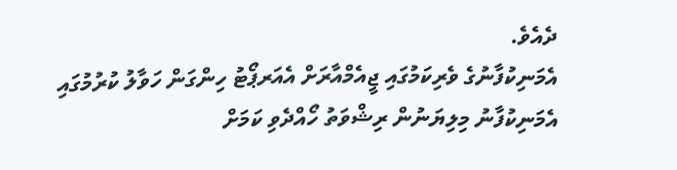ދެއެވެ.
އެމަނިކުފާނުގެ ވެރިކަމުގައި ޖީއެމްއާރަށް އެއަރޕޯޓު ހިންގަން ހަވާލު ކުރުމުގައި އެމަނިކުފާނު މިލިޔަނުން ރިޝްވަތު ހޯއްދެވި ކަމަށް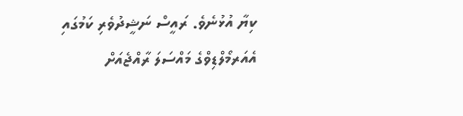ކިޔާ އުޅުނެވެ. ރައީސް ނަޝީދުވެރި ކަމުގައި އެއަރމޯލްޑިވްގެ މައްސަލަ ރާއްޖެއަށް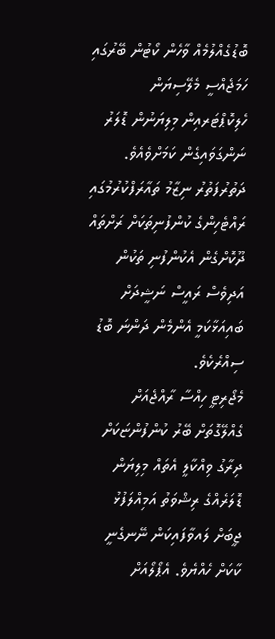ބޮޑުގެއްލުމެއް ވާހެން ކޯޓުން ބޭރުގައި ހަމަޖެއްސީ މެލޭސިޔަން ހެލިކޮޕްޓަރއިން މިލިޔަނުން ޑޮލަރު ނަންގަވައިގެން ކަމަށްވެއެވެ. ދަތުރުފަތުރު ނިޒާމު ތައާރަފްކުރުމުގައި ރައްޓެހިންގެ ކުންފުނިތަކަށް ރަށްތައް ދޫކޮށްގެން އެކުންފުނި ތަކުން އަދިވެސް ރައީސް ނަޝީދަށް ބައިއަޅާކަމީ އެންމެން ދަންނަ ބޮޑު ސިއްރެކެވެ.
މެޖޯރިޓީ ހިއްސާ ރާއްޖެއަށް ގެއްލޭގޮތަށް ބޭރު ކުންފުންޏަކަށް ދިރާގު ވިއްކާލީ އެތައް މިލިޔަން ޑޮލަރެއްގެ ރިޝްވަތު އަމިއްލަފުޅު ޖީބަށް ލައވާފައިކަން ނޭނގެނީ ކާކަށް ހެއްޔެވެ. އެޕޯލޯއަށް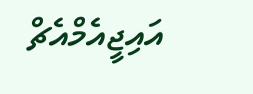އައިޖީއެމްއެޗް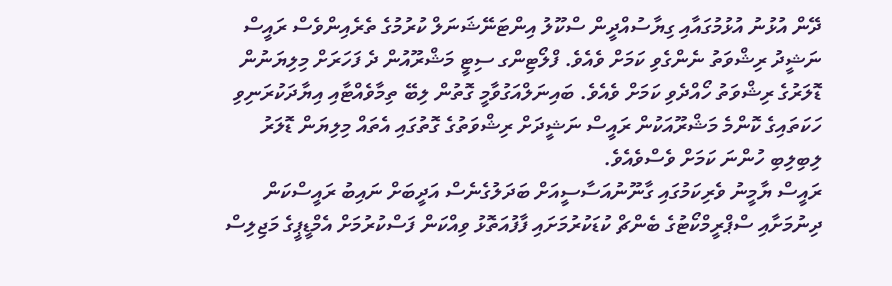ދޭން އުޅުނު އުޅުމުގައާއި ގިޔާސުއްދީން ސްކޫލު އިންޓަނޭޝަނަލް ކުރުމުގެ ތެރެއިންވެސް ރައީސް ނަޝީދު ރިޝްވަތު ނެންގެވި ކަމަށް ވެއެވެ. ފްލޯޓިންގ ސިޓީ މަޝްރޫއުން ދެ ފަހަރަށް މިލިޔަނުން ޑޮލަރުގެ ރިޝްވަތު ހޯއްދެވި ކަމަށް ވެއެވެ. ބައިނަލްއަގުވާމީ ގޮތުން ލިބޭ ތިމާވެއްޓާއި އިޔާދަކުރަނިވި ހަކަތައިގެ ކޮންމެ މަޝްރޫއަކުން ރައީސް ނަޝީދަށް ރިޝްވަތުގެ ގޮތުގައި އެތައް މިލިޔަން ޑޮލަރު ލިބިލިބި ހުންނަ ކަމަށް ވެސްވެއެވެ.
ރައީސް ޔާމީނު ވެރިކަމުގައި ގާނޫނުއަސާސީއަށް ބަދަލުގެނެސް އަދީބަށް ނައިބު ރައީސްކަން ދިނުމަށާއި ސްޕްރީމްކޯޓުގެ ބެންޗް ކުޑަކުރުމަށައި ފާފުއަތޮޅު ވިއްކަން ފަސްކުރުމަށް އެމްޑީޕީގެ މަޖިލިސް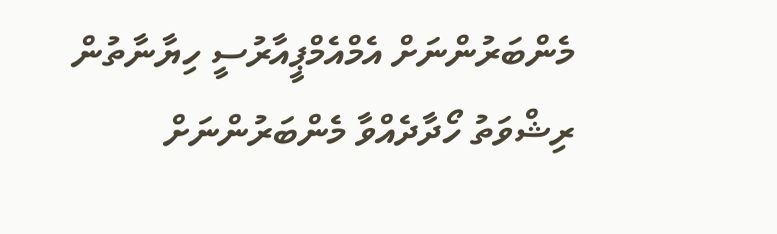މެންބަރުންނަށް އެމްއެމްޕީއާރުސީ ހިޔާނާތުން ރިޝްވަތު ހޯދާދެއްވާ މެންބަރުންނަށް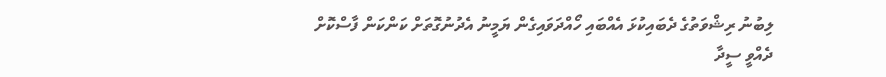ލިބުނު ރިޝްވަތުގެ ދެބައިކުޅަ އެއްބައި ހޯއްދަވައިގެން ޔަމީނު އެދުނުގޮތަށް ކަންކަން ފާސްކޮށް ދެއްވީ ސީދާ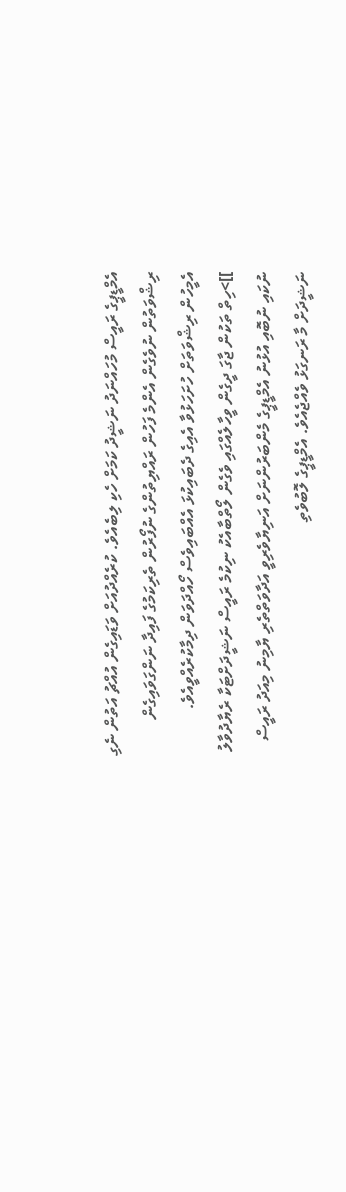އެމްޑީޕީގެ ރައީސް މުހައްނަދު ނަޝީދު ކަމަށް ހެކި ލިބެއެވެ. ކުރެއްދުއަށް ވަޑައިގެން އުއްޗު އަތުން ނެގި ރިޝްވަތުން ނުވެގެން އެންމެ ފަހުން ރައްޔިތުންގެ ނުފޯރުން ތެރިކަމުގެ ފައިދާ ނަންގަވައިގެން އެމީހުން ރިޝްވަތަށް ހުށަހަޅުވާ އެއިގެ ދެބައިކުޅަ އެއްބައިވެސް ހޯއްދަވަން ދިމާކުރެއްވީއެވެ.
]]>ހިތް ތަކުން ޖާގަ ދީގެން ވީހާލެއްގައި ވެގެން ލޯތްބާއެކު ނިކުމެ ރައީސް ނަޝީދަށްޓަކާ ރެޔާދުވާލު ނުކައި ނުބޮއި އުޅުނު އެމްޑީޕީގެ މެންބަރުންނަށް އަނިޔާވެރިވީ އަދާވަތްތެރި ޔާމިނު މިއަދު ރައީސް ނަޝީދަށް މާ ރަނގަޅު ވެއްޖެއެވެ. އެމްޑީޕީގެ ލޮބުވެތި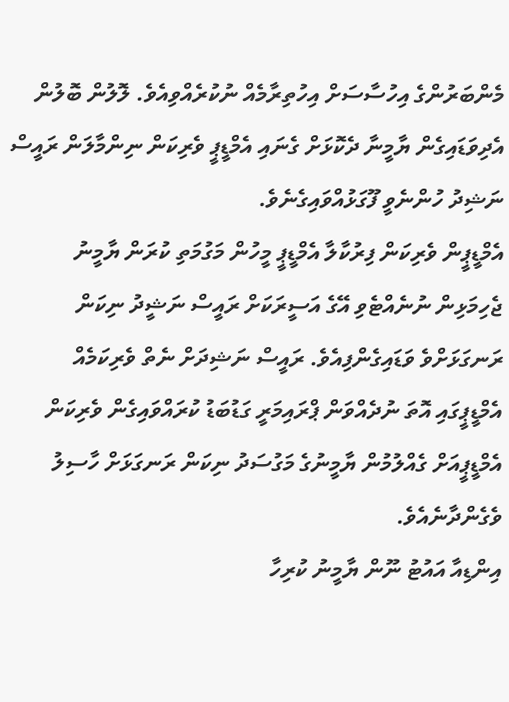މެންބަރުންގެ އިހުސާސަށް އިހުތިރާމެއް ނުކުރެއްވިއެވެ. ލޮލުން ބޮލުން އެދިވަޑައިގެން ޔާމީނާ ދެކޮޅަށް ގެނައި އެމްޑީޕީ ވެރިކަން ނިންމާލަން ރައީސް ނަޝިދު ހުންނެވީ ފޫގަޅުއްވައިގެނެވެ.
އެމްޑީޕީން ވެރިކަން ފިރުކާލާ އެމްޑީޕީ މީހުން މަގުމަތި ކުރަން ޔާމީނު ޖެހިމަޅިން ނުނެއްޓެވި އޭގެ އަސީރަކަށް ރައީސް ނަޝީދު ނިކަން ރަނގަޅަށްވެ ވަޑައިގެންފިއެވެ. ރައީސް ނަޝިދަށް ނެތް ވެރިކަމެއް އެމްޑީޕީގައި އޮތަ ނުދެއްވަން ޕްރައިމަރީ ގަޑުބަޑު ކުރައްވައިގެން ވެރިކަން އެމްޑީޕީއަށް ގެއްލުމުން ޔާމީނުގެ މަގުސަދު ނިކަން ރަނގަޅަށް ހާސިލު ވެގެންދާނެއެވެ.
އިންޑިއާ އައުޓު ނޫން ޔާމީނު ކުރިހާ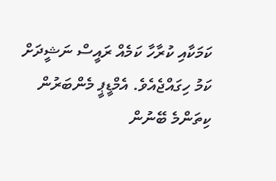ކަމަކާއި ކުރާހާ ކަމެއް ރައީސް ނަޝީދަށް ކަމު ހިގައްޖެއެވެ. އެމްޑީޕީ މެންބަރުން ކިތަންމެ ބޭނުން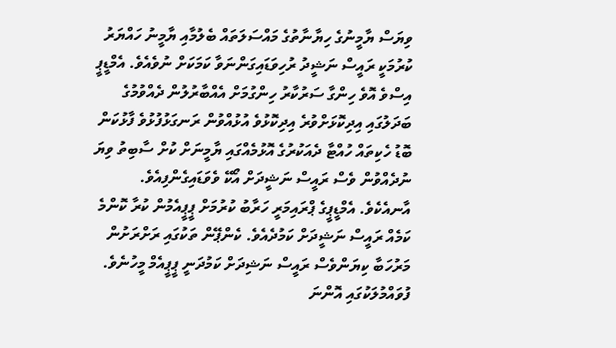ވިޔަސް ޔާމީނުގެ ހިޔާނާތުގެ މައްސަލަތައް ބެލުމާއި ޔާމީނު ހައްޔަރު ކުރުމަކީ ރައީސް ނަޝީދު ރުހިވަޑައިގަންނަވާ ކަމަކަށް ނުވެއެވެ. އެމްޑީޕީ އިސްވެ އޮވެ ހިންގާ ސަރުކާރު ހިންގުމަށް އެއްބާރުލުން ދެއްވުމުގެ ބަދަލުގައި އިދިކޮޅަށްވުރެ އިދިކޮޅުވެ އުޅުއްވުން ރަނގަޅުފުޅުވެ ފާޅުކަން ބޮޑު ހެކިތައް ހުއްޓާ ދެއަކުރުގެ އޮޅުމެއްގައި ޔާމީނަށް ކުށް ސާބިތު ވިޔަ ނުދެއްވުން ވެސް ރައީސް ނަޝީދަށް އޯކޭ ވެވަޑައިގެންފިއެވެ.
އާނއެކެވެ. އެމްޑީޕީގެ ޕްރައިމަރީ ހަރާބު ކުރުމަށް ޕީޕީއެމުން ކުރާ ކޮންމެ ކަމެއް ރައީސް ނަޝީދަށް ކަމުދެއެވެ. ކެންޕޭން ތަކުގައި ރަށްރަށުން މަރުހަބާ ކިޔަންވެސް ރައީސް ނަޝިދަށް ކަމުދަނީ ޕީޕީއެމް މީހުނެވެ. ފުވައްމުލަކުގައި އޮންނަ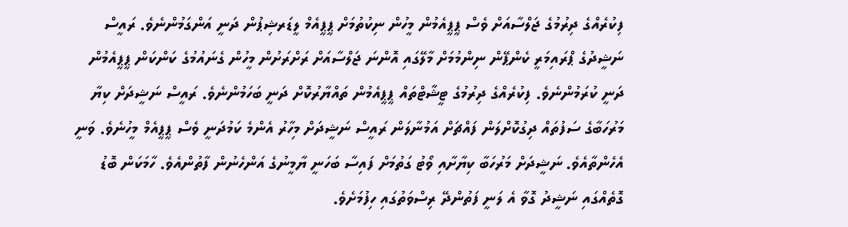ފިކުރެއްގެ ދިރުމުގެ ޖަލްސާއަށް ވެސް ޕީޕީއެމުން މީހުން ނިކުތުމަށް ޕީޕީއެމް ލީޑަރޝިޕުން ދަނީ އަންގަމުންނެވެ. ރައީސް ނަޝީދުގެ ޕްރައިމަރީ ކެންޕޭން ނިންމުމަށް މާލޭގައި އޮންނަ ޖަލްސާއަށް ރަށްރަށުން މީހުން ގެނައުމުގެ ކަންކަން ޕީޕީއެމުން ދަނީ ކުރަމުންނެވެ. ފިކުރެއްގެ ދިރުމުގެ ޓީޝާޓްތައް ޕީޕީއެމުން ތައްޔާރުކޮށް ދަނީ ބަހަމުންނެވެ. ރައީސް ނަޝީދަށް ކިޔާ މަރުހަބާގެ ސަފުތައް ދިގުކޮށްލަން ފައްޗަށް އަމުނާލަން ރައީސް ނަޝީދަށް މިހާރު އެންމެ ކަމުދަނީ ވެސް ޕީޕީއެމް މީހުނެވެ. ވަނީ އެހެންތާއެވެ. ނަޝީދަށް މަރުހަބާ ކިޔާށާއި ވޯޓު ގަތުމަށް ފައިސާ ބަހަނީ ޔާމީނުގެ އަންހެނުން ފާތުންއެވެ. ހާމަކަން ބޮޑު ގޮތެއްގައި ނަޝީދު ގޮވާ އެ ލަނީ ފަތުންދޭ ރިސްވަތުގައި ހިފުމަށެވެ.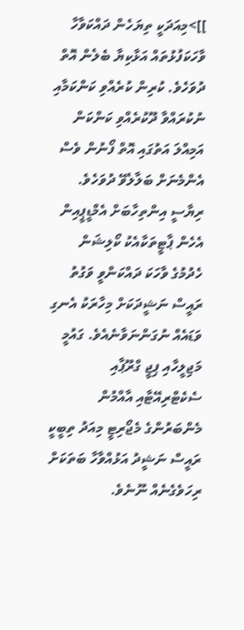]]>މިއަދަކީ ތިޔަހެން ދައްކަވާހާ ވާހަކަފުޅުތައް އަޅާކިޔާ ބެލެން އޮތް ދުވަހެވެ. ކުރިން ކުރެއްވި ކަންކަމާއި ނުކުރައްވާ ދޫކުރެއްވި ކަންކަން އަމިއްލަ އަތުގައި އޮތް ފޯނުން ވެސް އެންމެނަށް ބަލާލެވޭ ދުވަހެވެ.
ރިޔާސީ އިންތިހާބަށް އެމްޑީޕީއިން އެހެން ޕާޓީތަކާއެކު ކޯލިޝަން ހެދުމުގެ ވާހަކަ ދައްކަންވީ ވަގުތު ރައީސް ނަޝީދަކަށް މިހާރަކު އެނގި ވަޑައެއް ނުގަންނަވާނެއެވެ. ގައުމީ މަޖިލީހާއި ޕިޖީ ގްރޫޕާއި ސެކެޓްރިއޭޓާއި އާއްމުން މެންބަރުންގެ މެޖޯރިޓީ މިއަދު ތިބީކީ ރައީސް ނަޝީދު އަޅުއްވާހާ ބަތަކަށް ރިހަވެގެނެއް ނޫނެވެ.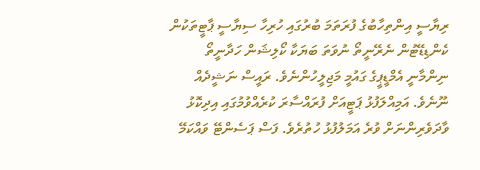ރިޔާސީ އިންތިހާބުގެ ފުރަތަމަ ބުރުގައި ހުރިހާ ސިޔާސީ ޕާޓީތަކުން ކެންޑިޑޭޓުން ނެރޭނީތޯ ނުވަތަ ބަޔަކާ ކޯލިޝަން ހަދާނީތޯ ނިންމާނީ އެމްޑީޕީގެ ގައުމީ މަޖިލީހުންނެވެ. ރައީސް ނަޝީދެއް ނޫނެވެ. އަމިއްލަފުޅު ޕަޓީއަށް ފުރައްސާރަ ކުރެއްވުމުގައި އިދިކޮޅު ވާދަވެރިންނަށް ވުރެ އަމަލުފުޅު ހުތުރެވެ. ފަސް ޕަސެންޓޭ ވައްކަމޭ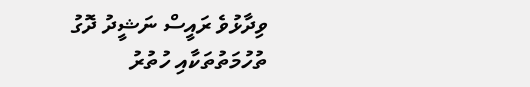ވިދާޅުވެ ރައީސް ނަޝީދު ދޮގު ތުހުމަތުތަކާއި ހުތުރު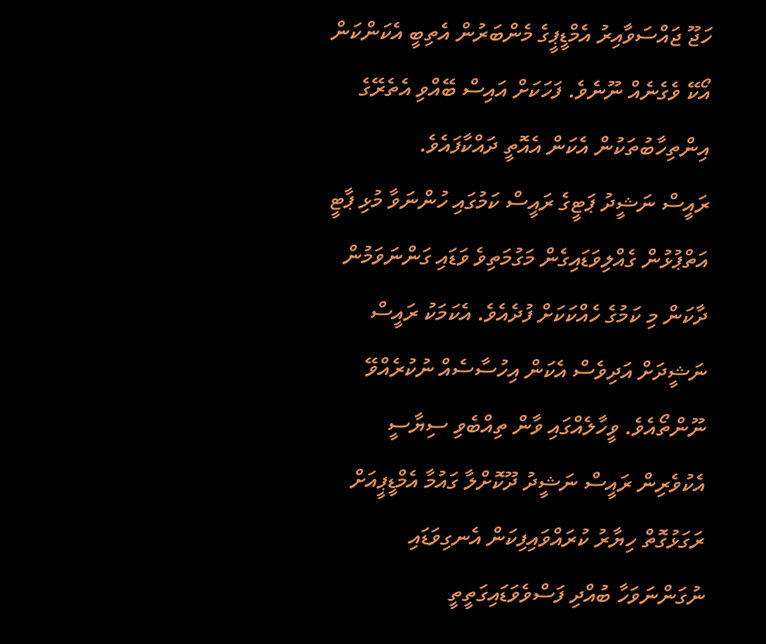ހަޖޫ ޖައްސަވާއިރު އެމްޑީޕީގެ މެންބަރުން އެތިބީ އެކަންކަން އޯކޭ ވެގެނެއް ނޫނެވެ. ފަހަކަށް އައިސް ބޭއްވި އެތެރޭގެ އިންތިހާބުތަކުން އެކަން އެއޮތީ ދައްކާފައެވެ.
ރައީސް ނަޝީދު ޕަޓީގެ ރައީސް ކަމުގައި ހުންނަވާ މުޅި ޕާޓީ އަތްޕުޅުން ގެއްލިވަޑައިގެން މަގުމަތިވެ ވަޑައި ގަންނަވަމުން ދާކަން މި ކަމުގެ ހެއްކަކަށް ފުދެއެވެ. އެކަމަކު ރައީސް ނަޝީދަށް އަދިވެސް އެކަން އިހުސާސެއް ނުކުރެއްވޭ ނޫންތޯއެވެ. ވީހާލެއްގައި ވާން ތިއްބެވި ސިޔާސީ އެކުވެރިން ރައީސް ނަޝީދު ދޫކޮށްލާ ގައުމާ އެމްޑީޕީއަށް ރަގަޅުގޮތް ހިޔާރު ކުރައްވައިފިކަން އެނގިވަޑައި ނުގަންނަވަހާ ބުއްދި ފަސްވެވަޑައިގަތީތީ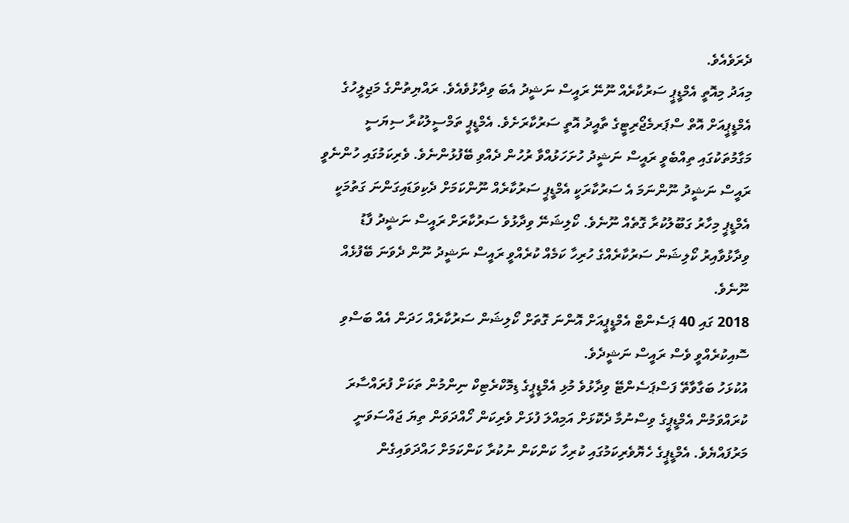ދެރަވެއެވެ.
މިއަދު މިއޮތީ އެމްޑީޕީ ސަރުކާރެއް ނޫނޭ ރައީސް ނަޝީދު އެބަ ވިދާޅުވެއެވެ. ރައްޔިތުންގެ މަޖިލީހުގެ އެމްޑީޕީއަށް އޮތް ސްޕަރމެޖޯރިޓީގެ ތާއީދު އޮތީ ސަރުކާރަށެވެ. އެމްޑީޕީ ތަމްސީލުކުރާ ސިޔަސީ މަގާމުތަކުގައި ތިއްބެވީ ރައީސް ނަޝީދު ހުށަހަޅުއްވާ ރުހުން ދެއްވި ބޭފުޅުންނެވެ. ވެރިކަމުގައި ހުންނެވީ ރައީސް ނަޝީދު ނޫންނަމަ އެ ސަރުކާރަކީ އެމްޑީޕީ ސަރުކާރެއް ނޫންކަމަށް ދެކިވަޑައިގަންނަ ގަތުމަކީ އެމްޑީޕީ މިހާރު ގަބޫލުކުރާ ގޮތެއް ނޫނެވެ. ކޯލިޝަނޭ ވިދާޅުވެ ސަރުކާރަށް ރައީސް ނަޝީދު ފާޑު ވިދާޅުވާއިރު ކޯލިޝަން ސަރުކާރެއްގެ ހުރިހާ ކަމެއް ކުރެއްވީ ރައީސް ނަޝީދު ނޫން ދެވަނަ ބޭފުޅެއް ނޫނެވެ.
2018 ގައި 40 ޕަސެންޓް އެމްޑީޕީއަށް އޮންނަ ގޮތަށް ކޯލިޝަން ސަރުކާރެއް ހަދަން އެއް ބަސްވި ސޮއިކުރެއްވީ ވެސް ރައީސް ނަޝީދެވެ.
އުކުޅަހު ބަގާވާތޭ ފަސްޕަސެންޓޭ ވިދާޅުވެ މުޅި އެމްޑީޕީގެ ޑިމޮކްރެޓިކް ނިންމުން ތަކަށް ފުރައްސާރަ ކުރައްވަމުން އެމްޑީޕީގެ ވިސްނުމާ ދެކޮޅަށް އަމިއްލަ ފުޅަށް ވެރިކަން ހޯއްދަވަން ތިޔަ ޖައްސަވަނީ މަރުފައްޔެވެ. އެމްޑީޕީގެ ހެޔޮވެރިކަމުގައި ކުރިހާ ކަންކަން ނުކުރާ ކަންކަމަށް ހައްދަވައިގެން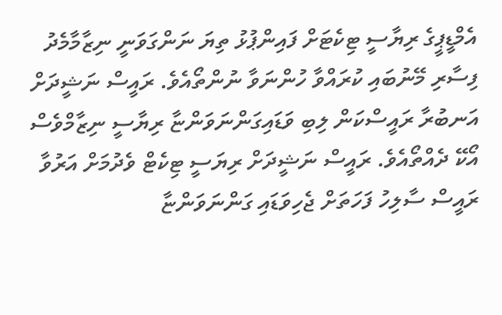އެމްޑީޕީގެ ރިޔާސީ ޓިކެޓަށް ފައިންޕުޅު ތިޔަ ނަންގަވަނީ ނިޒާމާމެދު ފިސާރި މޭނުބައި ކުރައްވާ ހުންނަވާ ނުންތޯއެވެ. ރައީސް ނަޝީދަށް އަނބުރާ ރައީސްކަން ލިބި ވަޑައިގަންނަވަންޏާ ރިޔާސީ ނިޒާމްވެސް އޯކޭ ދެއްތޯއެވެ. ރައީސް ނަޝީދަށް ރިޔަސީ ޓިކެޓް ވެދުމަށް އަރުވާ ރައީސް ސާލިހު ފަހަތަށް ޖެހިވަޑައި ގަންނަވަންޏާ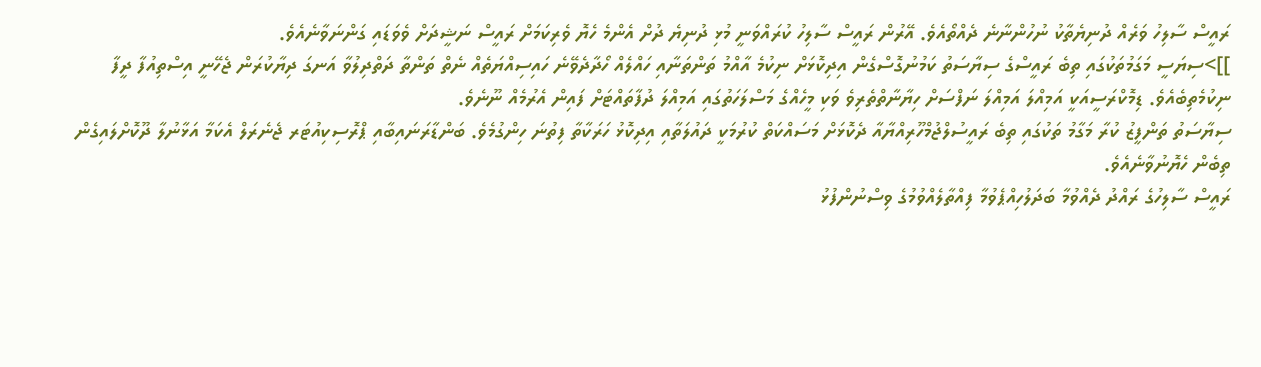ރައީސް ސާލިހު ވަރެއް ދުނިޔެތާކު ނުހުންނާނެ ދެއްތޯއެވެ. އޭރުން ރައީސް ސާލިހު ކުރައްވަނީ މުޅި ދުނިޔެ ދުށް އެންމެ ހެޔޮ ވެރިކަމަށް ރައީސް ނަޝީދަށް ވެވަޑައި ގަންނަވާނެއެވެ.
]]>ސިޔަސީ މަގަމުތަކުގައި ތިބެ ރައީސްގެ ސިޔާސަތު ކަމުނުގޮސްގެން އިދިކޮޅަށް ނިކުމެ އާއްމު ތަންތަނާއި ހައްލެއް ހޯދާދެވޭނެ ހައިސިއްޔަތެއް ނެތް ތަންތާ ދަތްދިލުވާ އަނގަ ދިޔާކުރަން ޖެހޭނީ އިސްތިއުފާ ދީފާ ނިކުމެތިބެއެވެ. ޑިމޮކްރަސީއަކީ އަމިއްލަ އަމިއްލަ ނަފްސަށް ހިޔާނާތްތެރިވެ ވަކި މީހެއްގެ މަސްލަހަތުގައި އަމިއްލަ ދުފާތައްޓަށް ފައިން އެރުމެއް ނޫނެވެ.
ސިޔާސަތު ތަންފީޒު ކުރާ މަގާމު ތަކުގައި ތިބެ ރައީސުލްޖުމްހޫރިއްޔާއާ ދެކޮޅަށް މަސައްކަތް ކުރުމަކީ ދައުލަތާއި އިދިކޮޅު ހަރަކާތާ ފިތުނަ ހިންގުމެވެ. ބަންޑާރަނައިބާއި ޕްރޮސިކިއުޓަރ ޖެނެރަލް އެކަމާ އަޅާނުލާ ދޫކޮށްލައިގެން ތިބެން ހެޔޮނުވާނެއެވެ.
ރައީސް ސާލިހުގެ ރައްދު ދެއްވުމާ ބަދަލުހިއްޕެވުމާ ފިއްތާލެއްވުމުގެ ވިސްނުންފުޅު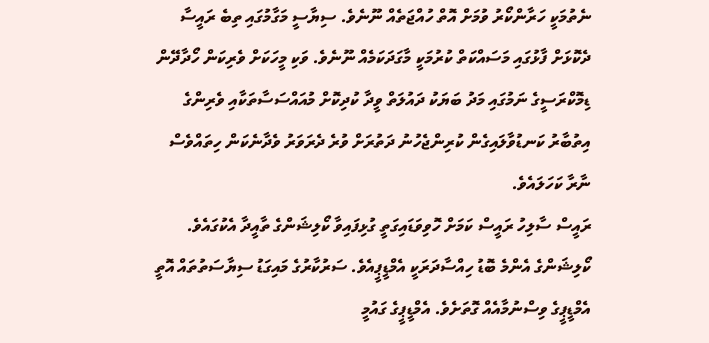ނެތުމަކީ ހަރާންކޯރު ވުމަށް އޮތް ހުއްޖަތެއް ނޫނެވެ. ސިޔާސީ މަގާމުގައި ތިބެ ރައީސާ ދެކޮޅަށް ފާޅުގައި މަސައްކަތް ކުރުމަކީ މާގަދަކަމެއް ނޫނެވެ. ވަކި މީހަކަށް ވެރިކަން ހޯދާދޭން ޑިމޮކްރަސީގެ ނަމުގައި މަދު ބަޔަކު ދައުލަތް ވީދާ ކުދިކޮށް މުއައްސަސާތަކާއި ވެރިންގެ އިތުބާރު ކަނޑުވާލައިގެން ކުރިންޖެހުނު ދަތުރަށް ވުރެ ދެރަވަރު ވެދާނެކަން ހިތައްވެސް ނާރާ ކަހަލައެވެ.
ރައީސް ސާލިހު ރައީސް ކަމަށް ހޮވިވަޑައިގަތީ ގުޅިފައިވާ ކޯލިޝަންގެ ތާއީދާ އެކުގައެވެ. ކޯލިޝަންގެ އެންމެ ބޮޑު ހިއްސާދަރަކީ އެމްޑީޕީއެވެ. ސަރުކާރުގެ މައިގަޑު ސިޔާސަތުތައް އޮތީ އެމްޑީޕީގެ ވިސްނުމާއެއް ގޮތަށެވެ. އެމްޑީޕީގެ ގައުމީ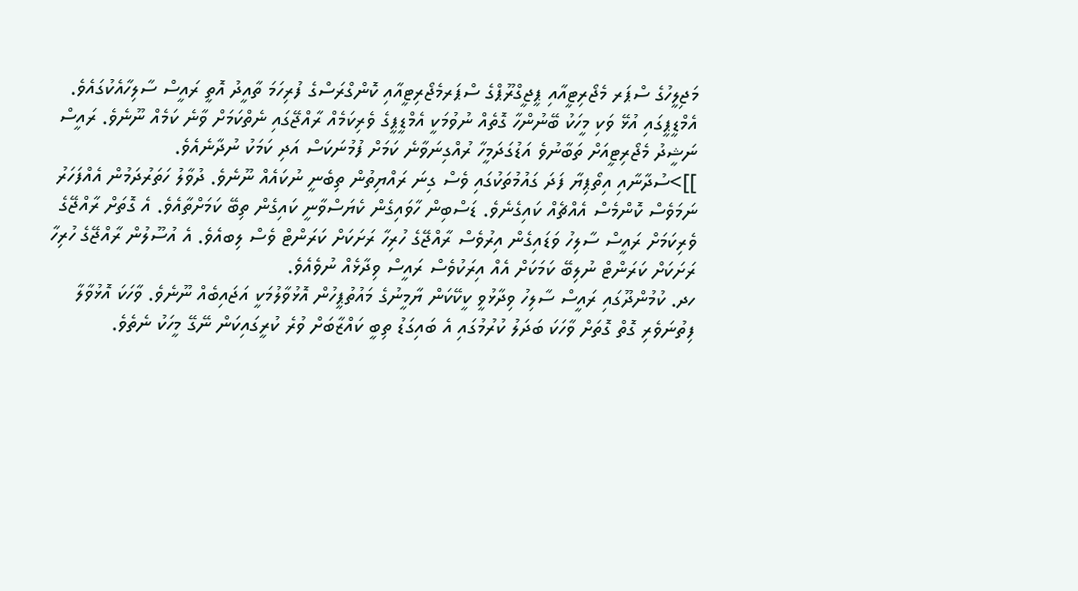މަޖިލީހުގެ ސްޕަރ މެޖޯރިޓީއާއި ޕީޖީގްރޫޕްގެ ސްޕަރމެޖޯރިޓީއާއި ކޮންގްރަސްގެ ފުރިހަމަ ތާއީދު އޮތީ ރައީސް ސާލިހާއެކުގައެވެ. އެމްޑީޕީގައި އުޅޭ ވަކި މީހަކު ބޭނުންހާ ގޮތެއް ނުވުމަކީ އެމްޑީޕީގެ ވެރިކަމެއް ރާއްޖޭގައި ނެތްކަމަށް ވާނެ ކަމެއް ނޫނެވެ. ރައީސް ނަޝީދު މެޖޯރިޓީއަށް ތަބާނުވެ އަޑުގަދަމީހާ ރުއްގިނަވާނެ ކަމަށް ފުމުނަކަސް އަދި ކަމަކު ނުދާނެއެވެ.
]]>ސުދާނާއި އިތޯޕިޔާ ފަދަ ގައުމުތަކުގައި ވެސް ގިނަ ރައްޔިތުން ތިބެނީ ނުކައެއް ނޫނެވެ. ދުވާލު ހަތަރުދަމުން އެއްފަހަރު ނަމަވެސް ކޮންމެސް އެއްޗެއް ކައިގެނެވެ. ޑަސްބިން ހާވައިގެން ކެޔަސްވާނީ ކައިގެން ތިބޭ ކަމަށްތާއެވެ. އެ ގޮތަށް ރާއްޖޭގެ ވެރިކަމަށް ރައީސް ސާލިހު ވަޑައިގެން އިރުވެސް ރާއްޖޭގެ ހުރިހާ ރަށަކަށް ކަރަންޓް ވެސް ލިބއެވެ. އެ އުސޫލުން ރާއްޖޭގެ ހުރިހާ ރަށަކަށް ކަރަންޓް ނުލިބޭ ކަމަކަށް އެއް އިރަކުވެސް ރައީސް ވިދާޅެއް ނުވެއެވެ.
ހދ. ކުމުންދޫގައި ރައީސް ސާލިހު ވިދާޅުވީ ކީކޭކަން ޔާމީނުގެ މައުތުޕީހުން އޮޅުވާލުމަކީ އަޖައިބެއް ނޫނެވެ. ވާހަކަ އޮޅުވާލާ ފިތުނަވެރި ގޮތް ގޮތަށް ވާހަކަ ބަދަލު ކުރުމުގައި އެ ބައިގަޑު ތިބީ ކައްޒާބަށް ވުރެ ކުރީގައިކަން ނޭގޭ މީހަކު ނެތެވެ.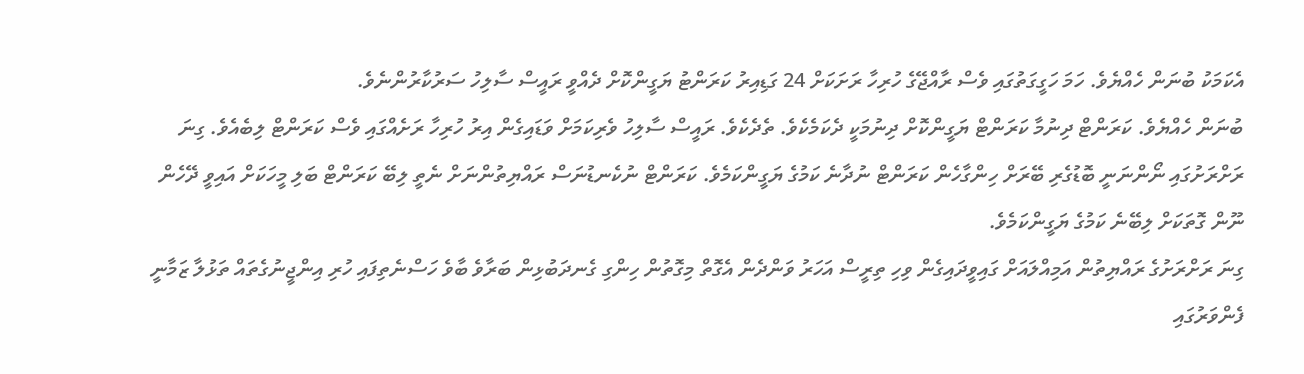އެކަމަކު ބުނަން ހެއްޔެވެ. ހަމަ ހަގީގަތުގައި ވެސް ރާއްޖޭގެ ހުރިހާ ރަށަކަށް 24 ގަޑިއިރު ކަރަންޓު ޔަގީންކޮށް ދެއްވީ ރައީސް ސާލިހު ސަރުކާރުންނެވެ.
ބުނަން ހެއްޔެވެ. ކަރަންޓް ދިނުމާ ކަރަންޓް ޔަގީންކޮށް ދިނުމަކީ ދެކަމެކެވެ. ތެދެކެވެ. ރައީސް ސާލިހު ވެރިކަމަށް ވަޑައިގެން އިރު ހުރިހާ ރަށެއްގައި ވެސް ކަރަންޓް ލިބެއެވެ. ގިނަ ރަށްރަށުގައި ނޯންނަނީ ބޮޑުގެރި ބޭރަށް ހިންގާހެން ކަރަންޓް ނުދާނެ ކަމުގެ ޔަގީންކަމެވެ. ކަރަންޓް ނުކެނޑުނަސް ރައްޔިތުންނަށް ނެތީ ލިބޭ ކަރަންޓް ބަލި މީހަކަށް އައިވީ ދޭހެން ނޫން ގޮތަކަށް ލިބޭނެ ކަމުގެ ޔަގީންކަމެވެ.
ގިނަ ރަށްރަށުގެ ރައްޔިތުން އަމިއްލައަށް ގައިވީދައިގެން ވިހި ތިރީސް އަހަރު ވަންދެން އެގޮތް މިގޮތުން ހިންގި ގެނދަބުޅިން ބަރާވެ ބާވެ ހަސްނެތިފައި ހުރި އިންޖީނުގެތައް ތަޅުލާ ޒަމާނީ ފެންވަރުގައި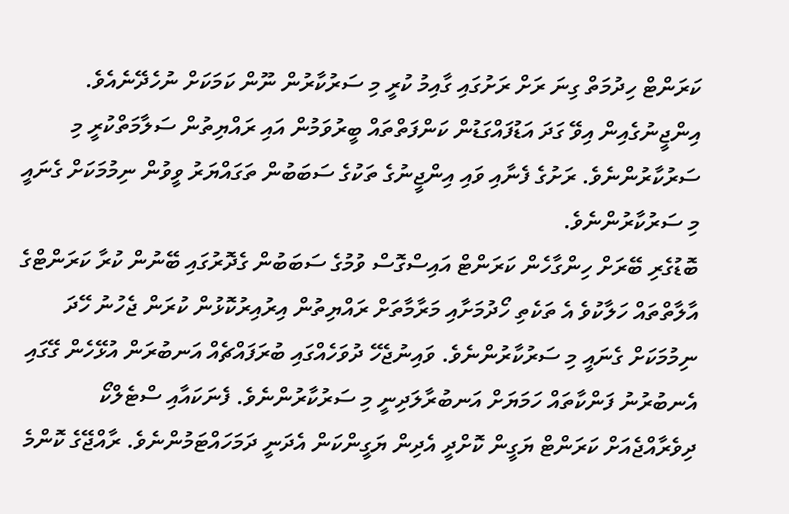ކަރަންޓް ހިދުމަތް ގިނަ ރަށް ރަށުގައި ގާއިމު ކުރީ މި ސަރުކާރުން ނޫން ކަމަކަށް ނުހެދޭނެއެވެ. އިންޖީނުގެއިން އިވޭ ގަދަ އަޑުފައްގަޑުން ކަންފަތްތައް ބީރުވަމުން އައި ރައްޔިތުން ސަލާމަތްކުރީ މި ސަރުކާރުންނެވެ. ރަށުގެ ފެނާއި ވައި އިންޖީނުގެ ތަކުގެ ސަބަބުން ތަގައްޔަރު ވީވުން ނިމުމަކަށް ގެނައީ މި ސަރުކާރުންނެވެ.
ބޮޑުގެރި ބޭރަށް ހިންގާހެން ކަރަންޓް އައިސްގޮސް ވުމުގެ ސަބަބުން ގެދޮރުގައި ބޭނުން ކުރާ ކަރަންޓްގެ އާލާތްތައް ހަލާކުވެ އެ ތަކެތި ހޯދުމަށާއި މަރާމާތަށް ރައްޔިތުން އިރުއިރުކޮޅުން ކުރަން ޖެހުނު ހޭދަ ނިމުމަކަށް ގެނައީ މި ސަރުކާރުންނެވެ. ވައިނުޖެހޭ ދުވަހެއްގައި ބުރަފައްޗެއް އަނބުރަން އުޅޭހެން ގޭގައި އެނބުރުނު ފަންކާތައް ހަމަޔަށް އަނބުރާލަދިނީ މި ސަރުކާރުންނެވެ. ފެނަކައާއި ސްޓެލްކޯ ދިވެރާއްޖެއަށް ކަރަންޓް ޔަގީން ކޮށްދީ އެދިން ޔަގީންކަން އެދަނީ ދަމަހައްޓަމުންނެވެ. ރާއްޖޭގެ ކޮންމެ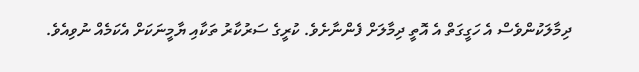ދިމާލަކުންވެސް އެ ހަގީގަތް އެ އޮތީ ދިމާލަށް ފެންނާށެވެ. ކުރީގެ ސަރުކާރު ތަކާއި ޔާމީނަކަށް އެކަމެއް ނުވިއެވެ.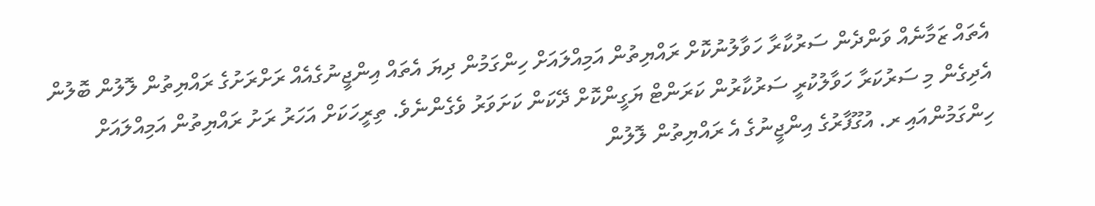އެތައް ޒަމާނެއް ވަންދެން ސަރުކާރާ ހަވާލުނުކޮށް ރައްޔިތުން އަމިއްލައަށް ހިންގަމުން ދިޔަ އެތައް އިންޖީނުގެއެއް ރަށްރަށުގެ ރައްޔިތުން ލޮލުން ބޮލުން އެދިގެން މި ސަރުކަރާ ހަވާލުކުރީ ސަރުކާރުން ކަރަންޓް ޔަގީންކޮށް ދޭކަން ކަށަވަރު ވެގެންނެވެ. ތިރީހަކަށް އަހަރު ރަށު ރައްޔިތުން އަމިއްލައަށް ހިންގަމުންއައި ރ. އުގޫފާރުގެ އިންޖީނުގެ އެ ރައްޔިތުން ލޮލުން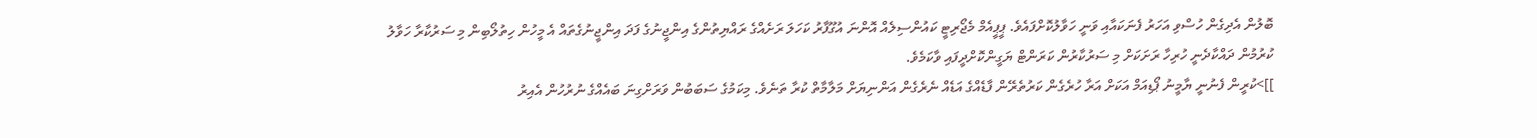ބޮލުން އެދިގެން ހުސްވި އަހަރު ފެނަކައާއި ވަނީ ހަވާލުކޮށްފައެވެ. ޕީޕީއެމް މެޖޯރިޓީ ކައުންސިލެއް އޮންނަ އުގޫފާރު ކަހަލަ ރަށެއްގެ ރައްޔިތުންގެ އިންޖީނުގެ ފަދަ އިންޖީނުގެތައް އެ މީހުން ހިތުލޯބިން މި ސަރުކާރާ ހަވާލު ކުރުމުން ދައްކާދެނީ ހުރިހާ ރަށަކަށް މި ސަރުކާރުން ކަރަންޓް ޔަގީންކޮށްދީފައި ވާކަމެވެ.
]]>ކުރީން ފެނުނީ ޔާމީނު ޕޯޑިއަމް އަކަށް އަރާ ހުރެގެން ކަރުތެރޭން ފާޑެއްގެ އަޑެއް ނެރެގެން އަންނިޔަށް މަލާމާތް ކުރާ ތަނެވެ. މިކަމުގެ ސަބަބުން ވަރަށްގިނަ ބައެއްގެ ނުރުހުން އެއިރު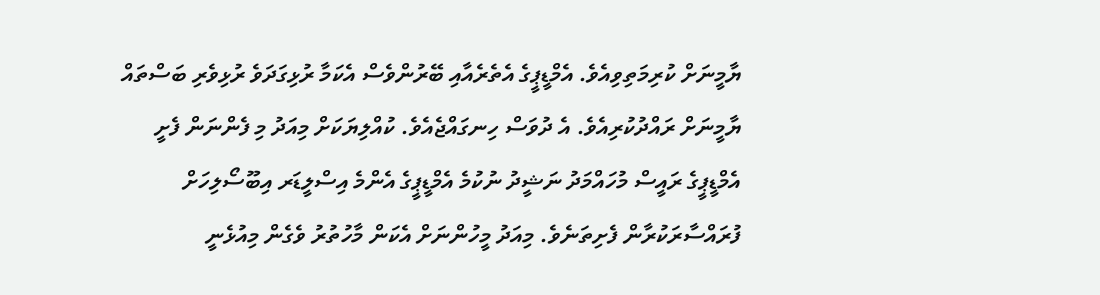ޔާމީނަށް ކުރިމަތިވިއެވެ. އެމްޑީޕީގެ އެތެރެއާއި ބޭރުންވެސް އެކަމާ ރުޅިގަދަވެ ރުޅިވެރި ބަސްތައް ޔާމީނަށް ރައްދުކުރިއެވެ. އެ ދުވަސް ހިނގައްޖެއެވެ. ކުއްލިޔަކަށް މިއަދު މި ފެންނަން ފެށީ އެމްޑީޕީގެ ރައީސް މުހައްމަދު ނަޝީދު ނުކުމެ އެމްޑީޕީގެ އެންމެ އިސްލީޑަރ އިބޫސޯލިހަށް ފުރައްސާރަކުރާން ފެށިތަނެވެ. މިއަދު މީހުންނަށް އެކަން މާހުތުރު ވެގެން މިއުޅެނީ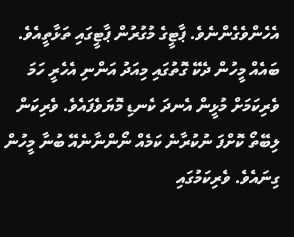އެހެންވެގެންނެވެ. ޕާޓީގެ މުގުރުން ޕާޓީގައި ތަޅާތީއެވެ.
ބައެއް މީހުން ދެކޭ ގޮތުގައި މިއަދު އަންނި އެހެރީ ހަމަ ވެރިކަމަށް މުޅީން އެނދަ ކެނޑި މޮޔަވެފައެވެ. ވެރިކަން ލިބޭތޯ ކޮށްފަ ނުކުރާނެ ކަމެއް ނޯންނާނެއޭ ބުނާ މީހުން ގިނައެވެ. ވެރިކަމުގައި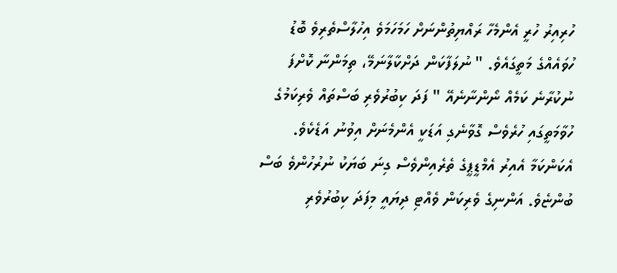ހުރިއިރު ހުރީ އެންމެހާ ރައްޔިތުންނަށް ހަމަހަމަވެ އިހުލާސްތެރިވެ ބޮޑު ހުވައެއްގެ މަތީގައެވެ. " ނުލަފާކަން ދަށްކާލާނަމޭ، ތިމަންނާ ކޮށްފަ ނުކުރާނެ ކަމެއް ނޯންނާނެއޭ " ފަދަ ކިބުރުވެރި ބަސްތައް ވެރިކަމުގެ ހުވާމަތީގައި ހުރެވެސް ގޮވާނެގި އަޑަކީ އެންމެނަށް އިވުނު އަޑެކެވެ. އެކަންކަމާ އެއިރު އެމްޑީޕީގެ ތެރެއިންވެސް ގިނަ ބަޔަކު ނުރުހުންވެ ބަސް ބުންޏެވެ. އަންނިގެ ވެރިކަން ވެއްޓި ދިޔައީ މިފަދަ ކިބުރުވެރި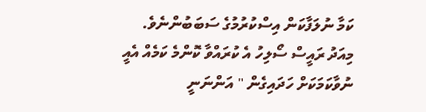ކަމާ ނުލަފާކަން އިސްކުރުމުގެ ސަބަބުންނެވެ.
މިއަދު ރައީސް ސޯލިހު އެ ކުރައްވާ ކޮންމެ ކަމެއް އެއީ ނުވާކަމަކަށް ހަދައިގެން " އަންނަނީ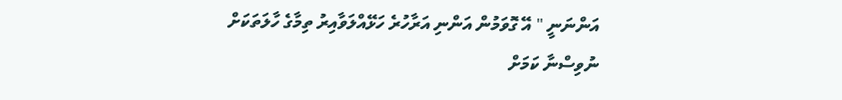އަންނަނީ " އޭ ގޮވަމުން އަންނި އަރާހުރެ ހަޅޭއްލަވާއިރު ތިމާގެ ހާލަތަކަށް ނުވިސްނާ ކަމަށް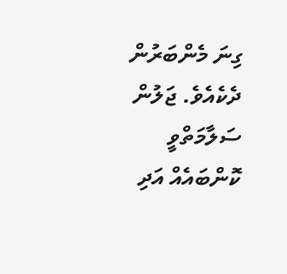ގިނަ މެންބަރުން ދެކެއެވެ. ޖަލުން ސަލާމަތްވީ ކޮންބައެއް އަދި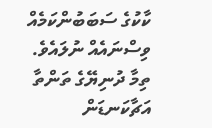ކާކުގެ ސަބަބުންކަމެއް ވިސްނައެއް ނުލައެވެ. ތިމާ ދުނިޔޭގެ ތަންތާ އަޗާކަނޑަން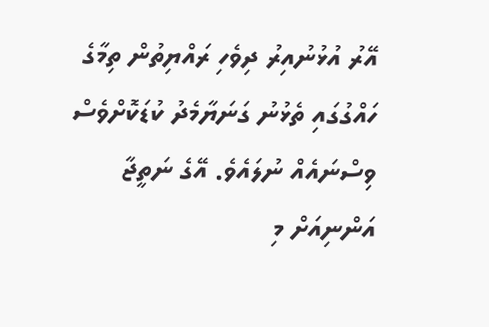އޭރު އުޅުނުއިރު ދިވެހި ރައްޔިތުން ތިމާގެ ހައްގުގައި ތެޅުނު ގަނަޔާމެދު ކުޑަކޮށްވެސް ވިސްނައެއް ނުލައެވެ. އޭގެ ނަތީޖާ އަންނިއަށް މި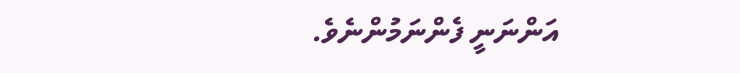އަންނަނީ ފެންނަމުންނެވެ.